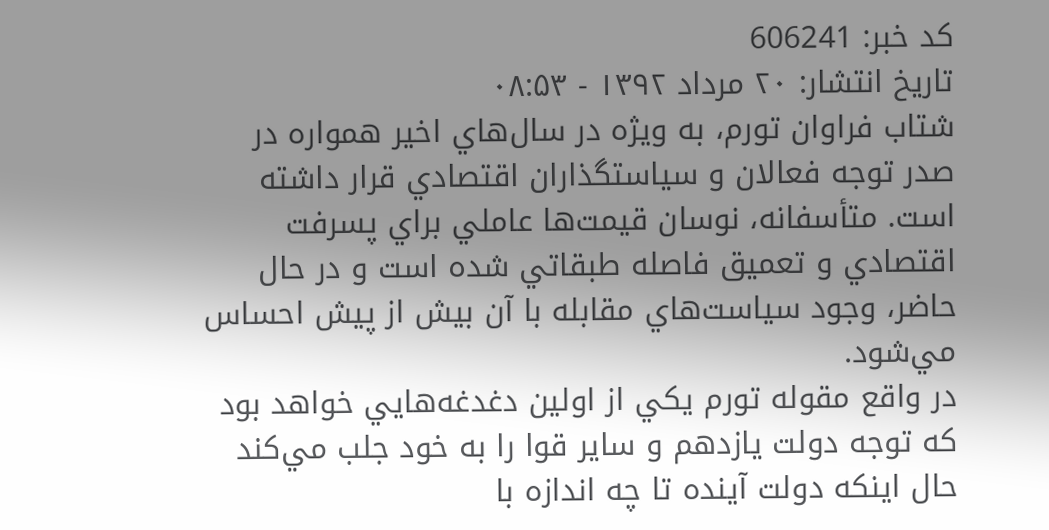کد خبر: 606241
تاریخ انتشار: ۲۰ مرداد ۱۳۹۲ - ۰۸:۵۳
شتاب فراوان تورم، به ويژه در سال‌هاي اخير همواره در صدر توجه فعالان و سياستگذاران اقتصادي قرار داشته است. متأسفانه، نوسان قيمت‌ها عاملي براي پسرفت اقتصادي و تعميق فاصله‌ طبقاتي شده است و در حال حاضر، وجود سياست‌هاي مقابله با آن بيش از پيش احساس مي‌‌شود.
در واقع مقوله تورم يكي از اولين دغدغه‌هايي خواهد بود كه توجه دولت يازدهم و ساير قوا را به خود جلب مي‌كند حال اينكه دولت آينده تا چه اندازه با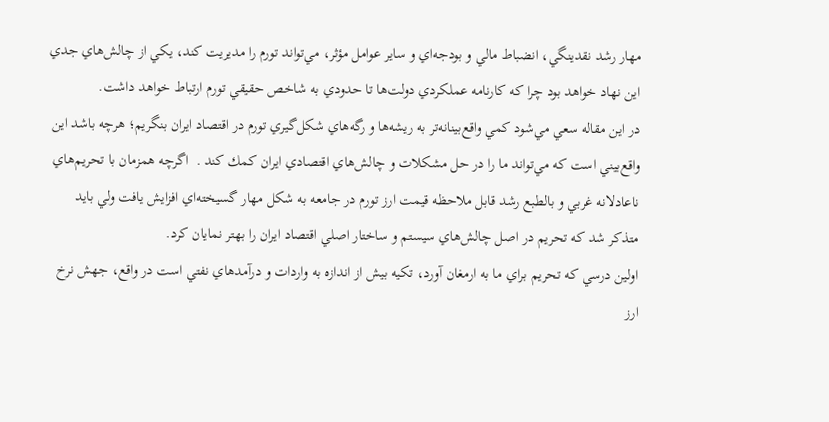مهار رشد نقدينگي، انضباط مالي و بودجه‌اي و ساير عوامل مؤثر، مي‌تواند تورم را مديريت كند، يكي از چالش‌هاي جدي اين نهاد خواهد بود چرا كه كارنامه عملكردي دولت‌ها تا حدودي به شاخص حقيقي تورم ارتباط خواهد داشت.
در اين مقاله سعي مي‌شود كمي واقع‌بينانه‌تر به ريشه‌ها و رگه‌هاي شكل‌گيري تورم در اقتصاد ايران بنگريم؛ هرچه باشد اين واقع‌بيني است كه مي‌تواند ما را در حل مشكلات و چالش‌هاي اقتصادي ايران كمك كند .  اگرچه همزمان با تحريم‌هاي ناعادلانه غربي و بالطبع رشد قابل ملاحظه قيمت ارز تورم در جامعه به شكل مهار گسيخته‌اي افزايش يافت ولي بايد متذكر شد كه تحريم در اصل چالش‌هاي سيستم و ساختار اصلي اقتصاد ايران را بهتر نمايان كرد.
اولين درسي كه تحريم براي ما به ارمغان آورد، تكيه بيش از اندازه به واردات و درآمدهاي نفتي است در واقع، جهش نرخ ارز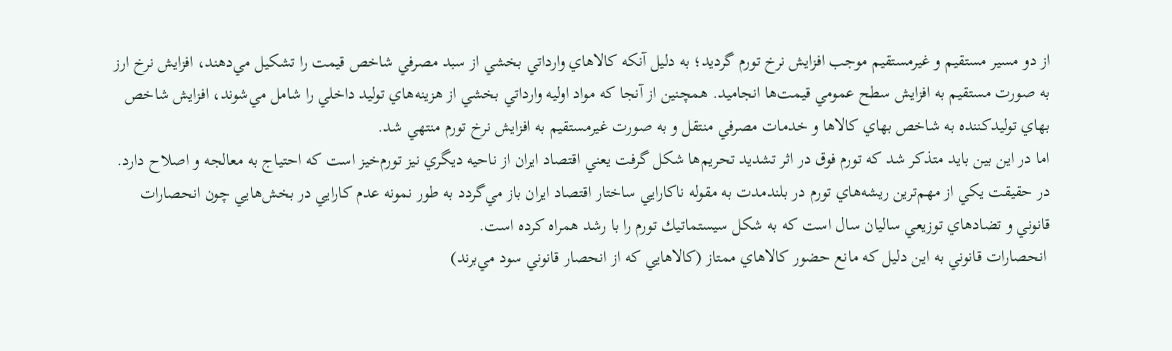از دو مسير مستقيم و غيرمستقيم موجب افزايش نرخ تورم گرديد؛ به دليل آنكه كالاهاي وارداتي بخشي از سبد مصرفي شاخص قيمت را تشكيل مي‌دهند، افزايش نرخ ارز به صورت مستقيم به افزايش سطح عمومي قيمت‌ها انجاميد. همچنين از آنجا كه مواد اوليه‌ وارداتي بخشي از هزينه‌هاي توليد داخلي را شامل مي‌شوند، افزايش شاخص بهاي توليدكننده به شاخص بهاي كالاها و خدمات مصرفي منتقل و به صورت غيرمستقيم به افزايش نرخ تورم منتهي شد.
اما در اين بين بايد متذكر شد كه تورم فوق در اثر تشديد تحريم‌ها شكل گرفت يعني اقتصاد ايران از ناحيه ديگري نيز تورم‌خيز است كه احتياج به معالجه و اصلاح دارد.
در حقيقت يكي از مهم‌ترين ريشه‌هاي تورم در بلندمدت به مقوله ناكارايي ساختار اقتصاد ايران باز مي‌گردد به طور نمونه عدم كارايي در بخش‌هايي چون انحصارات قانوني و تضادهاي توزيعي ساليان سال است كه به شكل سيستماتيك تورم را با رشد همراه كرده است.
 انحصارات قانوني به اين دليل كه مانع حضور كالاهاي ممتاز (كالاهايي كه از انحصار قانوني سود مي‌برند)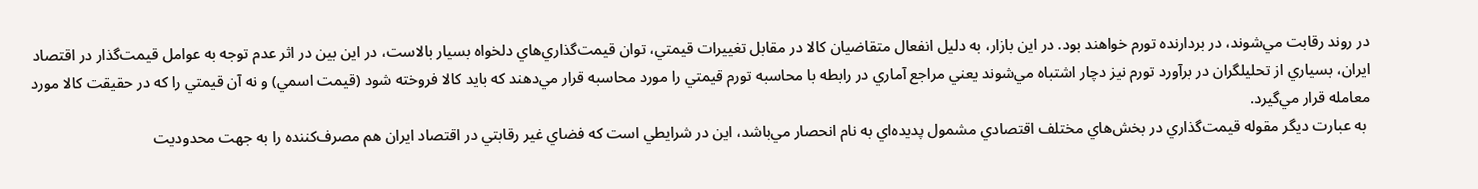در روند رقابت مي‌شوند، در بردارنده‌ تورم خواهند بود. در اين بازار، به دليل انفعال متقاضيان كالا در مقابل تغييرات قيمتي، توان قيمت‌گذاري‌هاي دلخواه بسيار بالاست، در اين بين در اثر عدم توجه به عوامل قيمت‌گذار در اقتصاد ايران، بسياري از تحليلگران در برآورد تورم نيز دچار اشتباه مي‌شوند يعني مراجع آماري در رابطه با محاسبه تورم قيمتي را مورد محاسبه قرار مي‌دهند كه بايد كالا فروخته شود (قيمت اسمي) و نه آن قيمتي را كه در حقيقت كالا مورد معامله قرار مي‌گيرد.
 به عبارت ديگر مقوله قيمت‌گذاري در بخش‌هاي مختلف اقتصادي مشمول پديده‌اي به نام انحصار مي‌باشد، اين در شرايطي است كه فضاي غير رقابتي در اقتصاد ايران هم مصرف‌كننده را به جهت محدوديت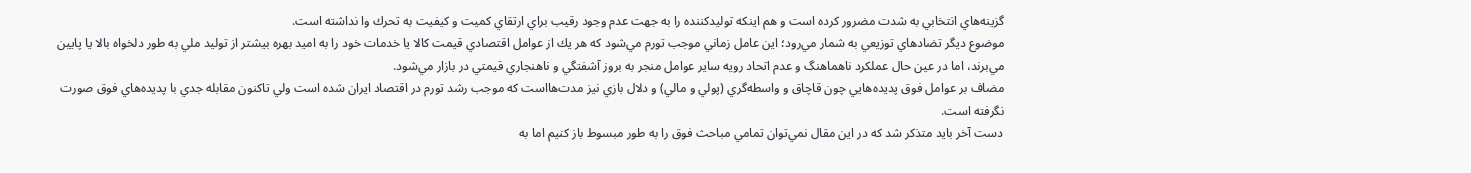گزينه‌هاي انتخابي به شدت مضرور كرده است و هم اينكه توليد‌كننده را به جهت عدم وجود رقيب براي ارتقاي كميت و كيفيت به تحرك وا نداشته است.
موضوع ديگر تضادهاي توزيعي به شمار مي‌رود؛ اين عامل زماني موجب تورم مي‌شود كه هر يك از عوامل اقتصادي قيمت كالا يا خدمات خود را به اميد بهره‌ بيشتر از توليد ملي به طور دلخواه بالا يا پايين مي‌برند، اما در عين حال عملكرد ناهماهنگ و عدم اتحاد رويه‌ ساير عوامل منجر به بروز آشفتگي و ناهنجاري قيمتي در بازار مي‌شود.
مضاف بر عوامل فوق پديده‌هايي چون قاچاق و واسطه‌گري (پولي و مالي‌) و دلال بازي نيز مدت‌هااست كه موجب رشد تورم در اقتصاد ايران شده است ولي تاكنون مقابله جدي با پديده‌هاي فوق صورت نگرفته است.
دست آخر بايد متذكر شد كه در اين مقال نمي‌توان تمامي مباحث فوق را به طور مبسوط باز كنيم اما به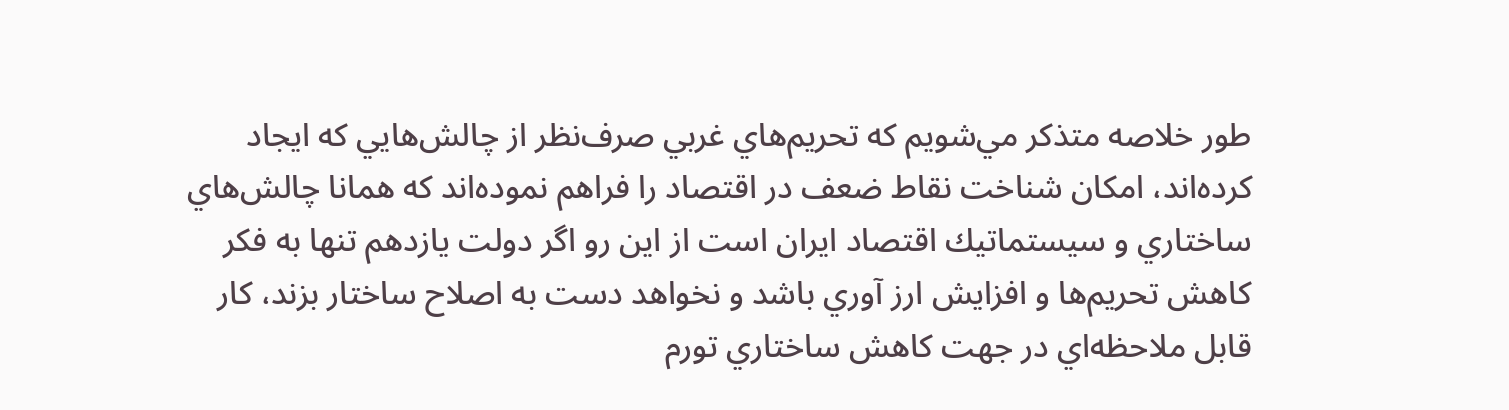طور خلاصه متذكر مي‌شويم كه تحريم‌هاي غربي صرف‌نظر از چالش‌هايي كه ايجاد كرده‌اند، امكان شناخت نقاط ضعف در اقتصاد را فراهم نموده‌اند كه همانا چالش‌هاي ساختاري و سيستماتيك اقتصاد ايران است از اين رو اگر دولت يازدهم تنها به فكر كاهش تحريم‌ها و افزايش ارز ‌آوري باشد و نخواهد دست به اصلاح ساختار بزند، كار قابل ملاحظه‌اي در جهت كاهش ساختاري تورم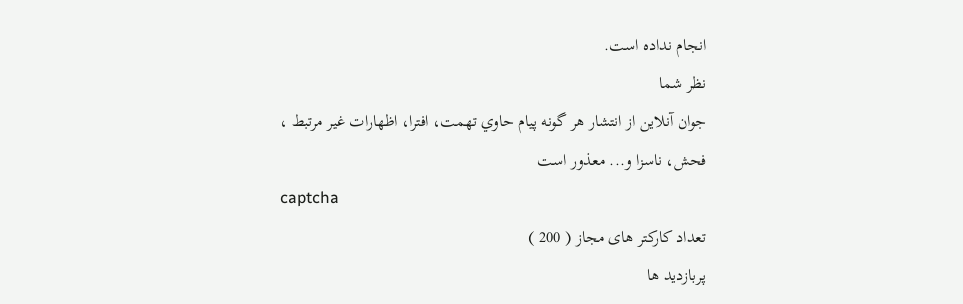انجام نداده است.
نظر شما
جوان آنلاين از انتشار هر گونه پيام حاوي تهمت، افترا، اظهارات غير مرتبط ، فحش، ناسزا و... معذور است
captcha
تعداد کارکتر های مجاز ( 200 )
پربازدید ها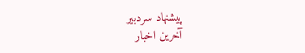پیشنهاد سردبیر
آخرین اخبار